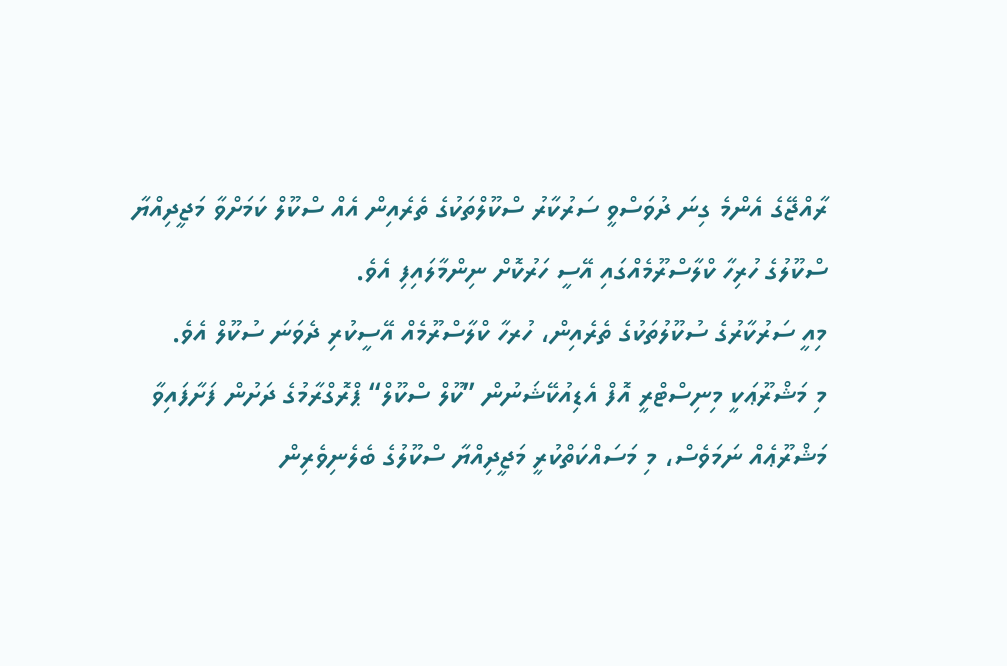ރާއްޖޭގެ އެންމެ ގިނަ ދުވަސްވީ ސަރުކާރު ސްކޫލްތަކުގެ ތެރެއިން އެއް ސްކޫލް ކަމަށްވާ މަޖީދިއްޔާ ސްކޫލުގެ ހުރިހާ ކްލާސްރޫމެއްގައި އޭސީ ހަރުކޮށް ނިންމާލައިފި އެވެ.
މިއީ ސަރުކާރުގެ ސުކޫލުތަކުގެ ތެރެއިން، ހުރހާ ކްލާސްރޫމެއް އޭސީކުރި ދެވަނަ ސުކޫލް އެވެ.
މި މަޝްރޫޢަކީ މިނިސްޓްރީ އޮފް އެޑިއުކޭޝަނުން ”ކޫލް ސްކޫލް“ ޕްރޮގްރާމުގެ ދަށުން ފަށާފައިވާ މަޝްރޫޢެއް ނަމަވެސް، މި މަސައްކަތްކުރީ މަޖީދިއްޔާ ސްކޫލުގެ ބެލެނިވެރިން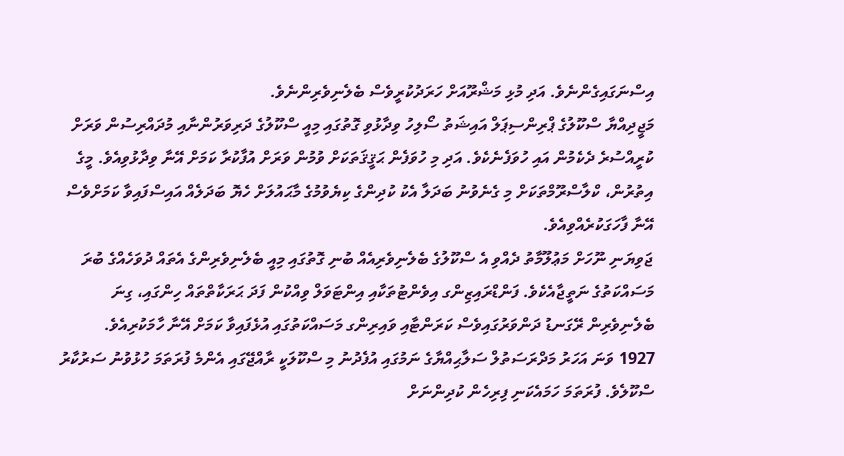އިސްނަގައިގެންނެވެ. އަދި މުޅި މަޝްރޫއަށް ހަރަދުކުރީވެސް ބެލެނިވެރިންނެވެ.
މަޖީދިއްޔާ ސްކޫލުގެ ޕްރިންސިޕަލް އައިޝަތު ސޯލިހު ވިދާޅުވި ގޮތުގައި މިއީ ސްކޫލުގެ ދަރިވަރުންނާއި މުދައްރިސުން ވަރަށް ކުރީއްސުރެ ދެކެމުން އައި ހުވަފެނެކެވެ. އަދި މި ހުވަފެން ޙަޤީޤަތަކަށް ވުމުން ވަރަށް އުފާކުރާ ކަމަށް އޭނާ ވިދާޅުވިއެވެ. މީގެ އިތުރުން، ކްލާސްރޫމްތަކަށް މި ގެނެވުނު ބަދަލާ އެކު ކުދިންގެ ކިޔެވުމުގެ މާޙައުލަށް ހެޔޮ ބަދަލެއް އައިސްފައިވާ ކަމަށްވެސް އޭނާ ފާހަގަކުރެއްވިއެވެ.
ޖަވިޔަނި ނޫހަށް މަޢުލޫމާތު ދެއްވި އެ ސްކޫލުގެ ބެލެނިވެރިއެއް ބުނި ގޮތުގައި މިއީ ބެލެނިވެރިންގެ އެތައް ދުވަހެއްގެ ބުރަ މަސައްކަތުގެ ނަތީޖާއެކެވެ. ފަންޑްރައިޒިންގ އިވެންޓުތަކާއި އިންޓަވަލް ވިއްކުން ފަދަ ޙަރަކާތްތައް ހިންގައި، ގިނަ ބެލެނިވެރިން ރޭގަނޑު ދަންވަރުގައިވެސް ކަރަންޓާއި ވައިރިންގ މަސައްކަތުގައި އުޅެފައިވާ ކަމަށް އޭނާ ހާމަކުރިއެވެ.
1927 ވަނަ އަހަރު މަދްރަސަތުލް ސަލާޙިއްޔާގެ ނަމުގައި އުފެދުނު މި ސްކޫލަކީ ރާއްޖޭގައި އެންމެ ފުރަތަމަ ހުޅުވުނު ސަރުކާރު ސްކޫލެވެ. ފުރަތަމަ ހަމައެކަނި ފިރިހެން ކުދިންނަށް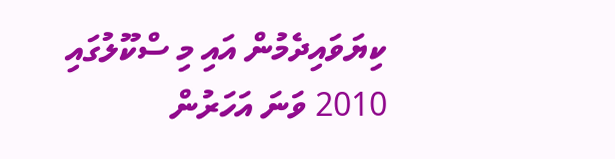ކިޔަވައިދެމުން އައި މި ސްކޫލުގައި 2010 ވަނަ އަހަރުން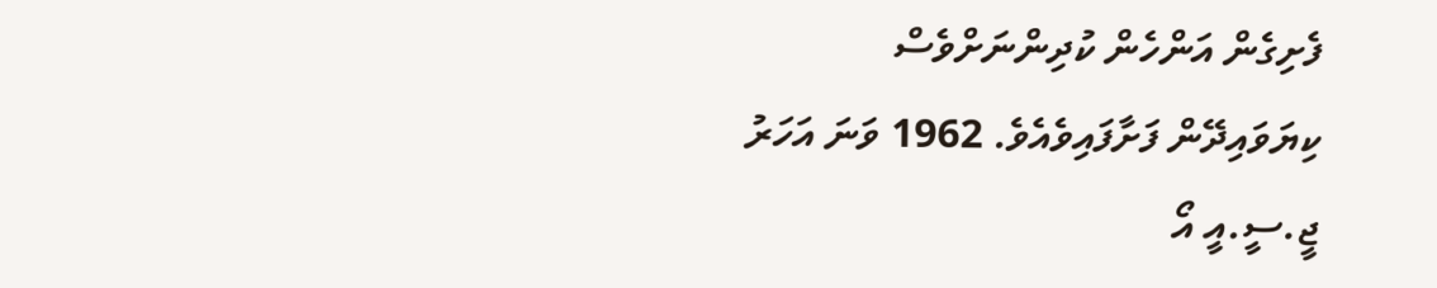ފެށިގެން އަންހެން ކުދިންނަށްވެސް ކިޔަވައިދޭން ފަށާފައިވެއެވެ. 1962 ވަނަ އަހަރު ޖީ.ސީ.އީ އޯ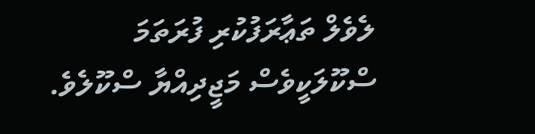ލެވެލް ތަޢާރަފުކުރި ފުރަތަމަ ސްކޫލަކީވެސް މަޖީދިއްޔާ ސްކޫލެވެ.